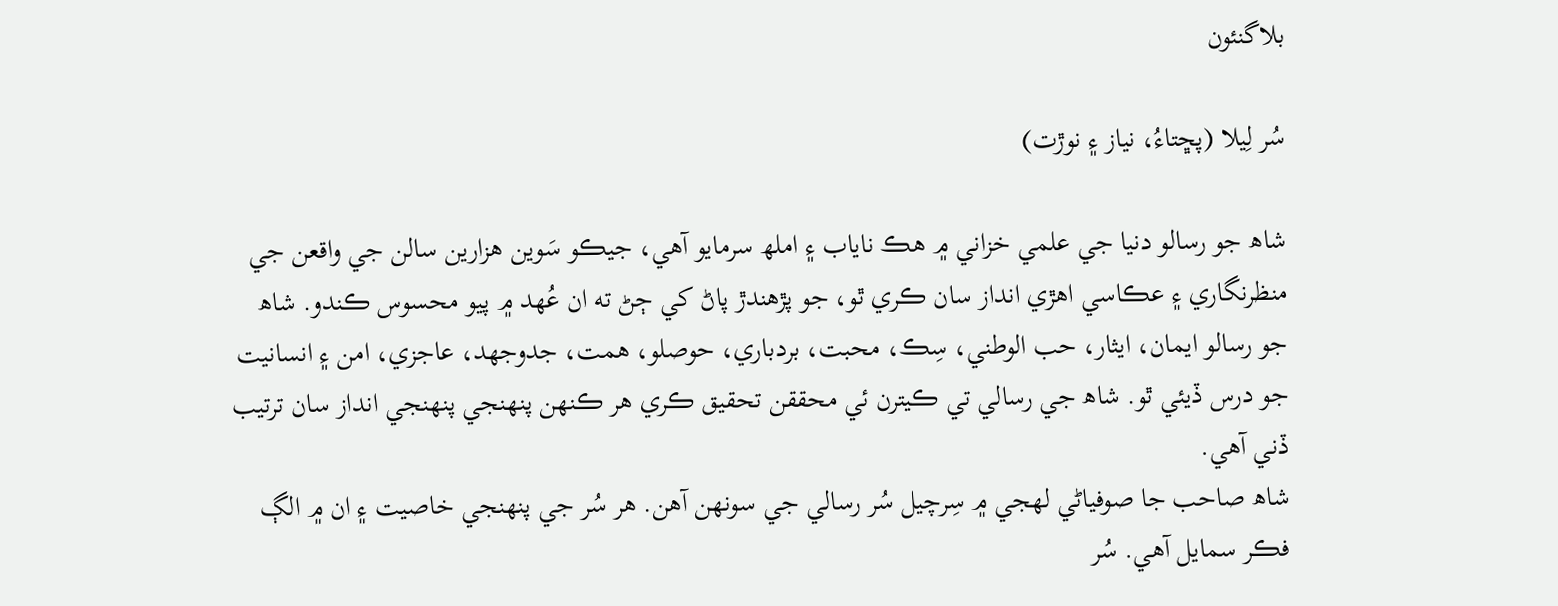بلاگنئون

سُر لِيلا (پڇتاءُ، نياز ۽ نوڙت)

شاھ جو رسالو دنيا جي علمي خزاني ۾ ھڪ ناياب ۽ املھ سرمايو آھي، جيڪو سَوين ھزارين سالن جي واقعن جي منظرنگاري ۽ عڪاسي اھڙي انداز سان ڪري ٿو، جو پڙھندڙ پاڻ کي ڄڻ ته ان عُھد ۾ پيو محسوس ڪندو. شاھ جو رسالو ايمان، ايثار، حب الوطني، سِڪ، محبت، بردباري، حوصلو، ھمت، جدوجھد، عاجزي، امن ۽ انسانيت جو درس ڏيئي ٿو. شاھ جي رسالي تي ڪيترن ئي محققن تحقيق ڪري ھر ڪنهن پنھنجي پنھنجي انداز سان ترتيب ڏني آھي.
شاھ صاحب جا صوفياڻي لھجي ۾ سِرچيل سُر رسالي جي سونھن آھن. ھر سُر جي پنهنجي خاصيت ۽ ان ۾ الڳ فڪر سمايل آھي. سُر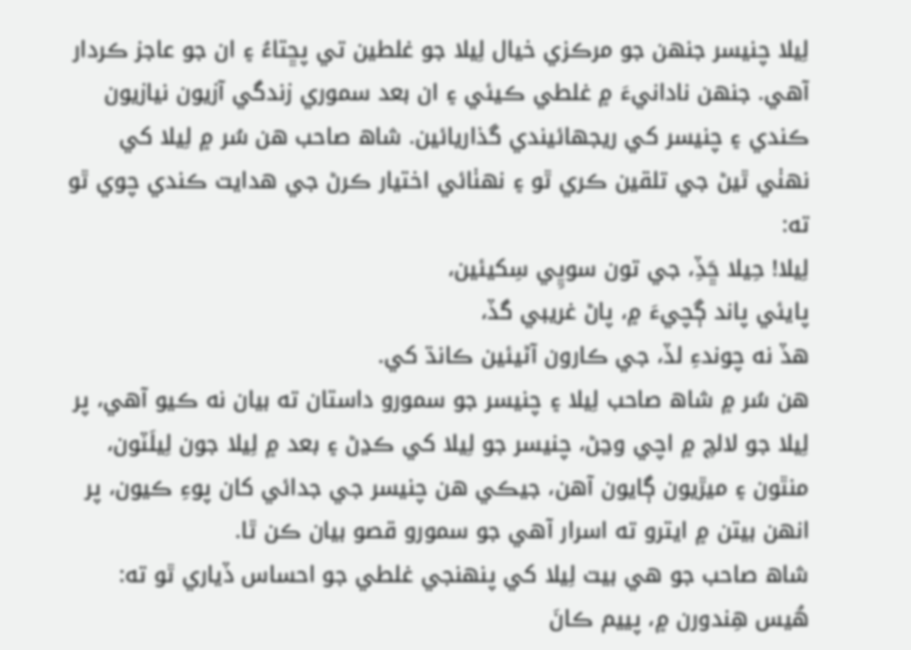لِيلا چنيسر جنهن جو مرڪزي خيال لِيلا جو غلطين تي پڇتاءُ ۽ ان جو عاجز ڪردار آھي. جنهن نادانيءَ ۾ غلطي ڪيئي ۽ ان بعد سموري زندگي آزيون نيازيون ڪندي ۽ چنيسر کي ريجھائيندي گذاريائين. شاھ صاحب ھن سُر ۾ لِيلا کي نھٺي ٿيڻ جي تلقين ڪري ٿو ۽ نھٺائي اختيار ڪرڻ جي ھدايت ڪندي چوي ٿو ته:
لِيلا! حِيلا ڇَڏِ، جي تون سوڀِي سِکيئين،
پايئي پاند ڳچيءَ ۾، پاڻ غريبي گڏ،
ھڏ نه چوندءِ لڏ، جي ڪارون آڻيئين ڪانڌ کي.
ھن سُر ۾ شاھ صاحب لِيلا ۽ چنيسر جو سمورو داستان ته بيان نه ڪيو آھي، پر لِيلا جو لالچ ۾ اچي وڃڻ، چنيسر جو لِيلا کي ڪڍڻ ۽ بعد ۾ لِيلا جون لِيلَٽون، منٿون ۽ ميڙيون ڳايون آھن، جيڪي ھن چنيسر جي جدائي کان پوءِ ڪيون، پر انھن بيتن ۾ ايترو ته اسرار آھي جو سمورو قصو بيان ڪن ٿا.
شاھ صاحب جو ھي بيت لِيلا کي پنهنجي غلطي جو احساس ڏياري ٿو ته:
ھُيس ھِندورن ۾، پييم ڪانَ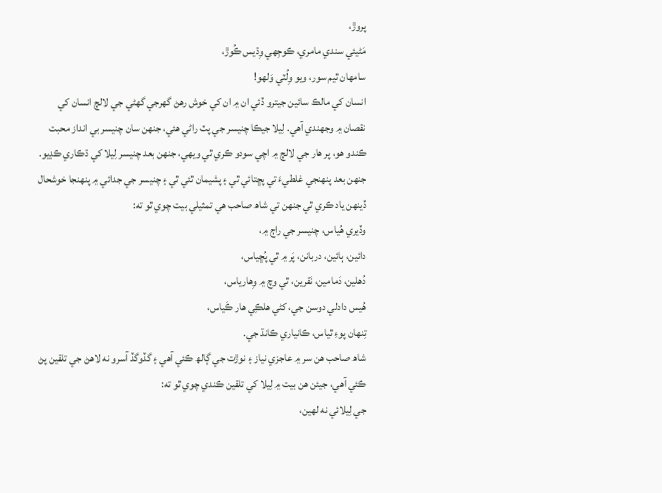پروڙ،
مَڻيئي سندي مامري، ڪوجِھي وِڌيس ڪُوڙ،
سامھان ٿيم سور، ويو وِلُٽي وَلھو!
انسان کي مالڪ سائين جيترو ڏئي ان ۾ ان کي خوش رھڻ گھرجي گھڻي جي لالچ انسان کي نقصان ۾ وجھندي آھي. لِيلا جيڪا چنيسر جي پٽ راڻي ھئي، جنهن سان چنيسر بي انداز محبت ڪندو ھو، پر ھار جي لالچ ۾ اچي سودو ڪري ٿي ويھي، جنهن بعد چنيسر لِيلا کي ڌڪاري ڪڍيو. جنھن بعد پنھنجي غلطيءَ تي پڇتائي ٿي ۽ پشيمان ٿئي ٿي ۽ چنيسر جي جدائي ۾ پنهنجا خوشحال ڏينهن ياد ڪري ٿي جنهن تي شاھ صاحب ھي تمثيلي بيت چوي ٿو ته:
وڏيري ھُياس، چنيسر جي راڄ ۾،
دائين، ٻائين، دربانن، پَر ۾ ٿي پُڇياس،
دُھلين، دَمامين، نَقرين، ٿي وچ ۾ وِھارياس،
ھُيس دادلي دوسن جي، کڻي ھلڪِي ھار ڪَياس،
تِنھان پوءِ ٿياس، ڪانياري ڪانڌ جي.
شاھ صاحب ھن سر ۾ عاجزي نياز ۽ نوڙت جي ڳالھ ڪئي آھي ۽ گڏوگڏ آسرو نه لاھڻ جي تلقين پڻ ڪئي آھي، جيئن ھن بيت ۾ لِيلا کي تلقين ڪندي چوي ٿو ته:
جي لِيلائي نه لھين،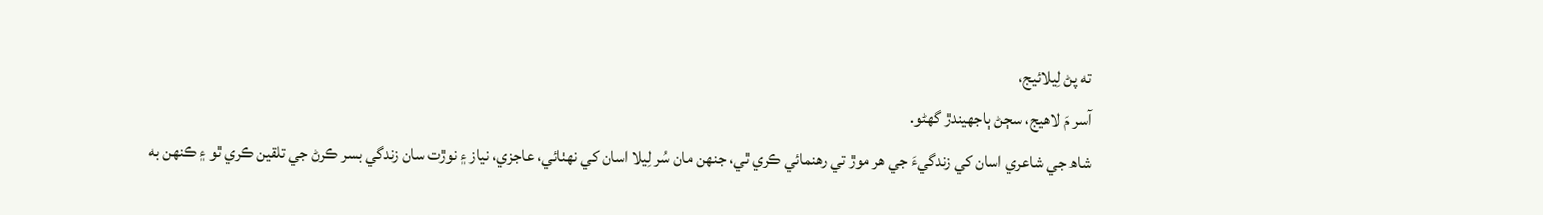ته پڻ لِيلائيج،
آسر مَ لاھيج، سڄڻ ٻاجھيندڙ گھڻو.
شاھ جي شاعري اسان کي زندگيءَ جي ھر موڙ تي رھنمائي ڪري ٿي، جنهن مان سُر لِيلا اسان کي نھٺائي، عاجزي، نياز ۽ نوڙت سان زندگي بسر ڪرڻ جي تلقين ڪري ٿو ۽ ڪنھن به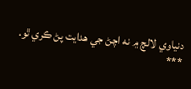دنياوي لالچ ۾ نه اچڻ جي ھدايت پڻ ڪري ٿو.
***